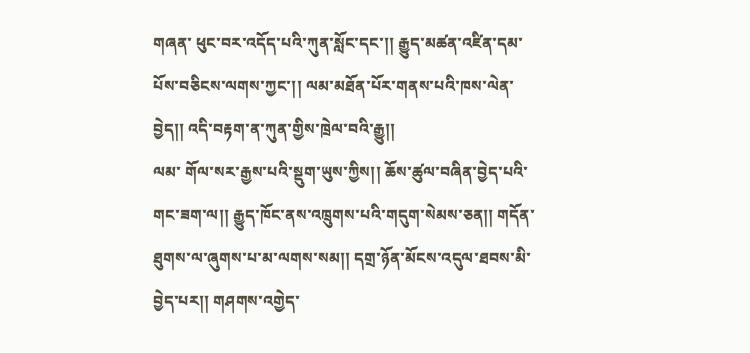གཞན་ ཕུང་བར་འདོད་པའི་ཀུན་སློང་དང་།། རྒྱུད་མཚན་འཛིན་དམ་པོས་བཅིངས་ལགས་ཀྱང་།། ལམ་མཐོན་པོར་གནས་པའི་ཁས་ལེན་བྱེད།། འདི་བརྟག་ན་ཀུན་གྱིས་ཁྲེལ་བའི་རྒྱུ།།
ལམ་ གོལ་སར་རྒྱས་པའི་སྡུག་ཡུས་ཀྱིས།། ཆོས་ཚུལ་བཞིན་བྱེད་པའི་གང་ཟག་ལ།། རྒྱུད་ཁོང་ནས་འཁྲུགས་པའི་གདུག་སེམས་ཅན།། གདོན་ཐུགས་ལ་ཞུགས་པ་མ་ལགས་སམ།། དགྲ་ཉོན་མོངས་འདུལ་ཐབས་མི་བྱེད་པར།། གཤགས་འགྱེད་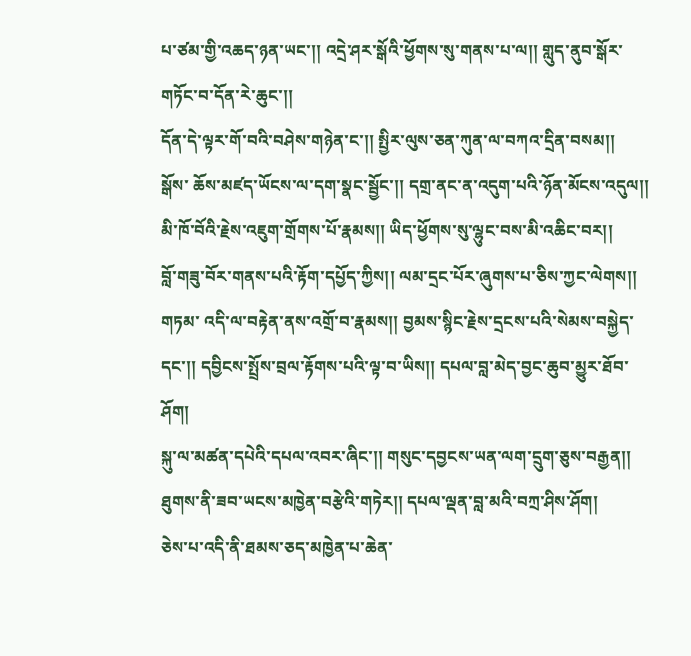པ་ཙམ་གྱི་འཆད་ཉན་ཡང་།། འདྲེ་ཤར་སྒོའི་ཕྱོགས་སུ་གནས་པ་ལ།། གླུད་ནུབ་སྒོར་གཏོང་བ་དོན་རེ་ཆུང་།།
དོན་དེ་ལྟར་གོ་བའི་བཤེས་གཉེན་ང་།། སྤྱིར་ལུས་ཅན་ཀུན་ལ་བཀའ་དྲིན་བསམ།།
སྒོས་ ཆོས་མཛད་ཡོངས་ལ་དག་སྣང་སྦྱོང་།། དགྲ་ནང་ན་འདུག་པའི་ཉོན་མོངས་འདུལ།། མི་ཁོ་བོའི་རྗེས་འཇུག་གྲོགས་པོ་རྣམས།། ཡིད་ཕྱོགས་སུ་ལྷུང་བས་མི་འཆིང་བར།།
བློ་གཟུ་བོར་གནས་པའི་རྟོག་དཔྱོད་ཀྱིས།། ལམ་དྲང་པོར་ཞུགས་པ་ཅིས་ཀྱང་ལེགས།།
གཏམ་ འདི་ལ་བརྟེན་ནས་འགྲོ་བ་རྣམས།། བྱམས་སྙིང་རྗེས་དྲངས་པའི་སེམས་བསྐྱེད་དང་།། དབྱིངས་སྤྲོས་བྲལ་རྟོགས་པའི་ལྟ་བ་ཡིས།། དཔལ་བླ་མེད་བྱང་ཆུབ་མྱུར་ཐོབ་ཤོག།
སྐུ་ལ་མཚན་དཔེའི་དཔལ་འབར་ཞིང་།། གསུང་དབྱངས་ཡན་ལག་དྲུག་ཅུས་བརྒྱན།། ཐུགས་ནི་ཟབ་ཡངས་མཁྱེན་བརྩེའི་གཏེར།། དཔལ་ལྡན་བླ་མའི་བཀྲ་ཤིས་ཤོག།
ཅེས་པ་འདི་ནི་ཐམས་ཅད་མཁྱེན་པ་ཆེན་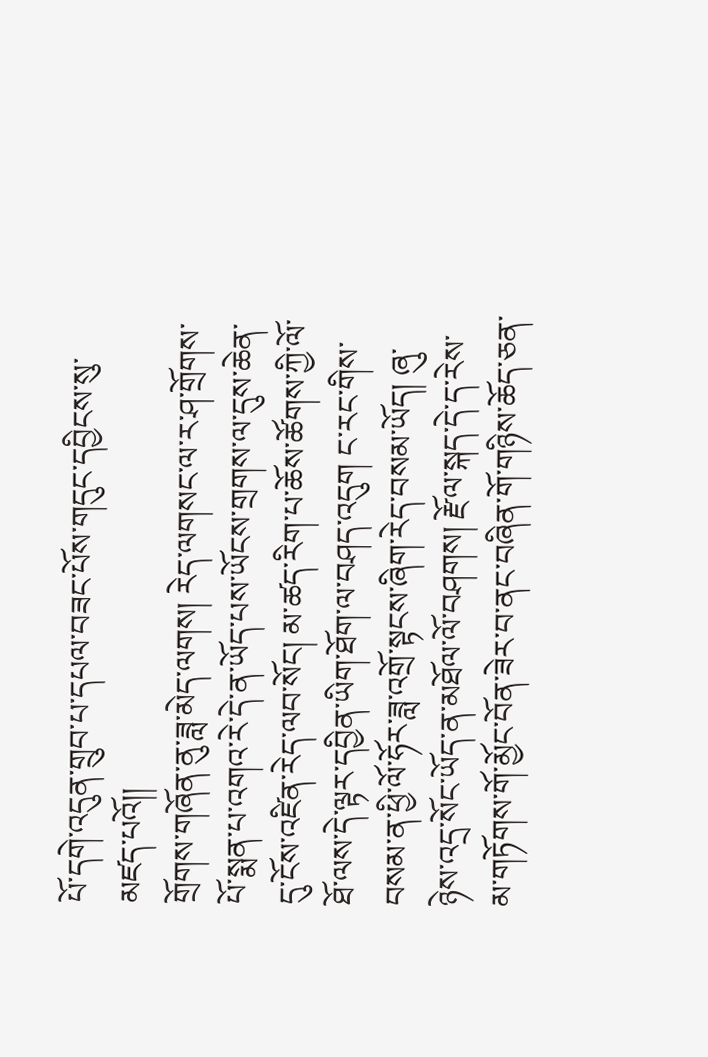པོ་དགེ་འདུན་གྲུབ་པ་དཔལ་བཟང་པོས་གདུང་དབྱིངས་སུ་མཛད་པའོ།།
གྲོགས་གཞོན་ནུ་ཟླ་མེད་ལགས། རེད་ལགསང་ལ་ར་ཤ་གྲོགས་པོ་སྨན་པ་འགའ་རེ་དེ་ན་ཡོད་པས་ཡོངས་གྲགས་ལ་དུས་ཆེན་དུ་ངོས་འཛིན་རེད་ལབ་སོང། མ་ཚད་རིག་པ་ཆོས་ཚོགས་ཀྱི་ལོ་ཐོ་ལས་དེ་ལྟར་དབྱིན་ཡིག་ཐོག་ལ་བཤད་འདུག ང་རང་གིས་བསམ་ན་ཕྱི་ལོ་ཧོར་ཟླ་འགྲོ་སྟངས་ཞིག་རེད་བསམ་ཡོད། ཞུ་ཉེས་འདྲ་སོང་ཡོད་ན་མཐོལ་ལོ་བཤགས། རྫོལ་སྐད་དེ་ད་རེས་མ་གཏོགས་གོ་མྱོང་བོན་ཟེར་བ་ནང་བཞིན་གོ་གཉིས་ཆོད་ཅན་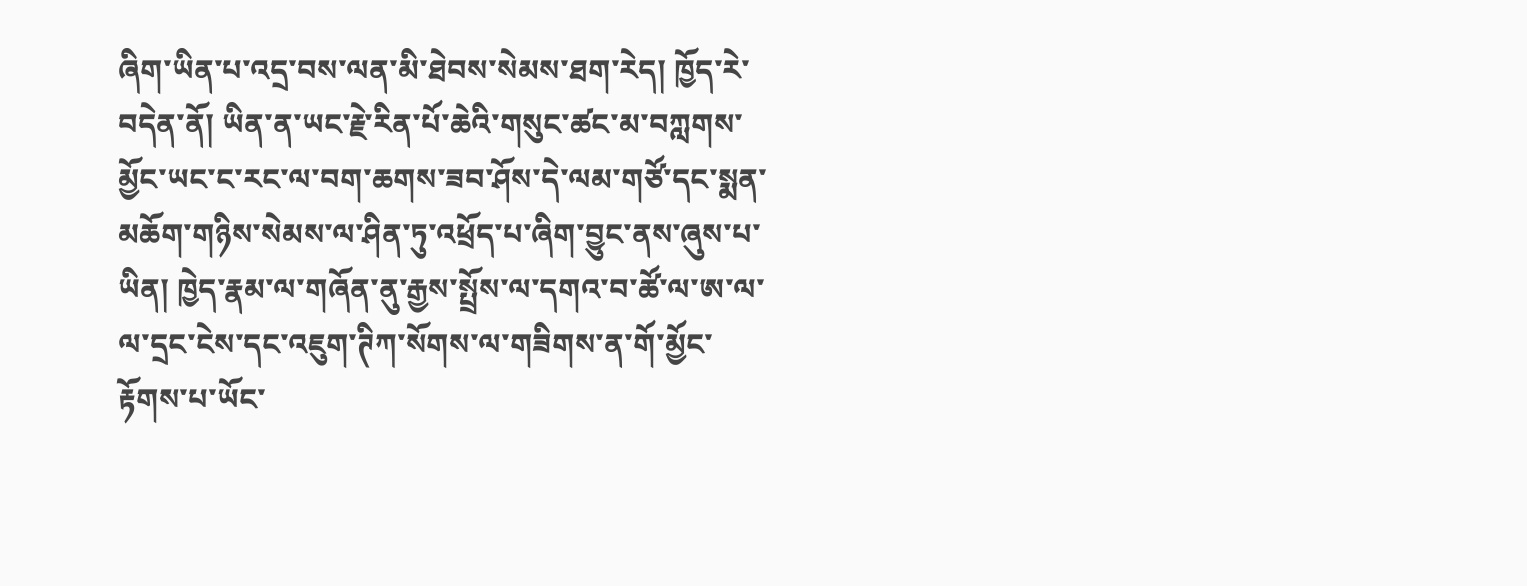ཞིག་ཡིན་པ་འདྲ་བས་ལན་མི་ཐེབས་སེམས་ཐག་རེད། ཁྱོད་རེ་བདེན་ནོ། ཡིན་ན་ཡང་རྗེ་རིན་པོ་ཆེའི་གསུང་ཚང་མ་བཀླགས་མྱོང་ཡང་ང་རང་ལ་བག་ཆགས་ཟབ་ཤོས་དེ་ལམ་གཙོ་དང་སྨན་མཆོག་གཉིས་སེམས་ལ་ཤིན་ཏུ་འཕྲོད་པ་ཞིག་བྱུང་ནས་ཞུས་པ་ཡིན། ཁྱེད་རྣམ་ལ་གཞོན་ནུ་རྒྱས་སྤྲོས་ལ་དགའ་བ་ཚོ་ལ་ཨ་ལ་ལ་དྲང་ངེས་དང་འཇུག་ཊིཀ་སོགས་ལ་གཟིགས་ན་གོ་མྱོང་རྟོགས་པ་ཡོང་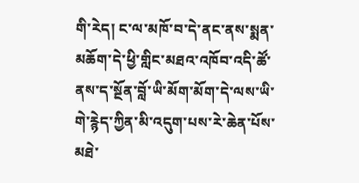གི་རེད། ང་ལ་མཁོ་བ་དེ་ནང་ནས་སྨན་མཆོག་དེ་ཕྱི་གླིང་མཐའ་འཁོབ་འདི་ཚོ་ནས་ད་སྔོན་བློ་ཡི་མོག་མོག་དེ་ལས་ཡི་གེ་རྙེད་ཀྱིན་མི་འདུག་པས་རེ་ཆེན་པོས་མཐེ་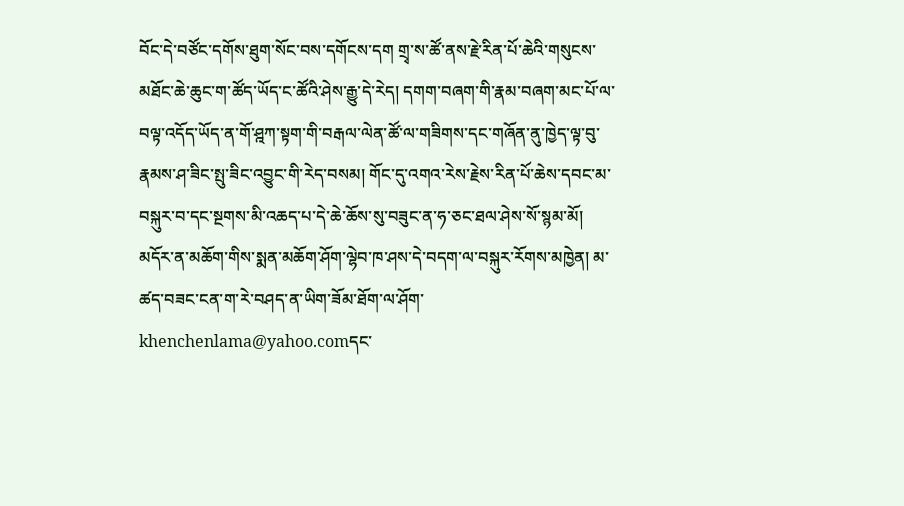བོང་དེ་བཙོང་དགོས་ཐུག་སོང་བས་དགོངས་དག གྲྭ་ས་ཚོ་ནས་རྗེ་རིན་པོ་ཆེའི་གསུངས་མཐོང་ཆེ་ཆུང་ག་ཚོད་ཡོད་ང་ཚོའི་ཤེས་རྒྱུ་དེ་རེད། དགག་བཞག་གི་རྣམ་བཞག་མང་པོ་ལ་བལྟ་འདོད་ཡོད་ན་གོ་ཤྰཀ་སྟག་གི་བརྒལ་ལེན་ཚོ་ལ་གཟིགས་དང་གཞོན་ནུ་ཁྱེད་ལྟ་བུ་རྣམས་ཤ་ཟིང་སྤུ་ཟིང་འབྱུང་གི་རེད་བསམ། གོང་དུ་འགའ་རེས་རྗེས་རིན་པོ་ཆེས་དབང་མ་བསྐུར་བ་དང་སྔགས་མི་འཆད་པ་དེ་ཆེ་ཆོས་སུ་བཟུང་ན་ཧ་ཅང་ཐལ་ཤེས་སོ་སྙམ་མོ། མདོར་ན་མཆོག་གིས་སྨན་མཆོག་ཤོག་ལྷེབ་ཁ་ཤས་དེ་བདག་ལ་བསྐུར་རོགས་མཁྱེན། མ་ཚད་བཟང་ངན་ག་རེ་བཤད་ན་ཡིག་ཟོམ་ཐོག་ལ་ཤོག་khenchenlama@yahoo.comདང་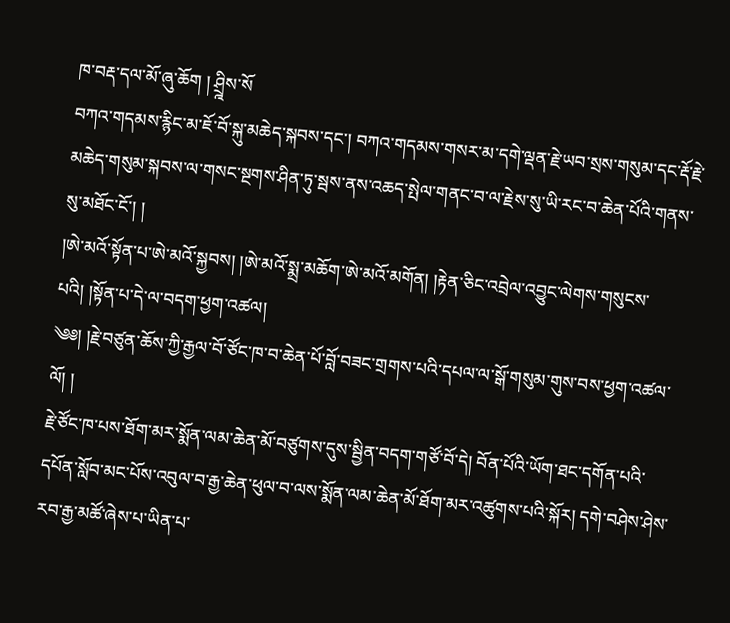ཁ་བརྡ་དལ་མོ་ཞུ་ཆོག ། ཤྲྰིས་སོ
བཀའ་གདམས་རྙིང་མ་ཇོ་བོ་སྐུ་མཆེད་སྐབས་དང་། བཀའ་གདམས་གསར་མ་དགེ་ལྡན་རྗེ་ཡབ་སྲས་གསུམ་དང་རྡོ་རྗེ་མཆེད་གསུམ་སྐབས་ལ་གསང་སྔགས་ཤིན་ཏུ་སྦས་ནས་འཆད་སྤེལ་གནང་བ་ལ་རྗེས་སུ་ཡི་རང་བ་ཆེན་པོའི་གནས་སུ་མཐོང་ངོ་། །
།ཨེ་མའོ་སྟོན་པ་ཨེ་མའོ་སྐྱབས། །ཨེ་མའོ་སྨྲ་མཆོག་ཨེ་མའོ་མགོན། །རྟེན་ཅིང་འབྲེལ་འབྱུང་ལེགས་གསུངས་པའི། །སྟོན་པ་དེ་ལ་བདག་ཕྱག་འཚལ།
༄༅། །རྗེ་བཙུན་ཆོས་ཀྱི་རྒྱལ་བོ་ཙོང་ཁ་བ་ཆེན་པོ་བློ་བཟང་གྲགས་པའི་དཔལ་ལ་སྒོ་གསུམ་གུས་བས་ཕྱག་འཚལ་ལོ། །
རྗེ་ཙོང་ཁ་པས་ཐོག་མར་སྨོན་ལམ་ཆེན་མོ་བཙུགས་དུས་སྦྱིན་བདག་གཙོ་བོ་དེ། བོན་པོའི་ཡོག་ཐང་དགོན་པའི་དཔོན་སློབ་མང་པོས་འབུལ་བ་རྒྱ་ཆེན་ཕུལ་བ་ལས་སྨོན་ལམ་ཆེན་མོ་ཐོག་མར་འཚུགས་པའི་སྐོར། དགེ་བཤེས་ཤེས་རབ་རྒྱ་མཚོ་ཞེས་པ་ཡིན་པ་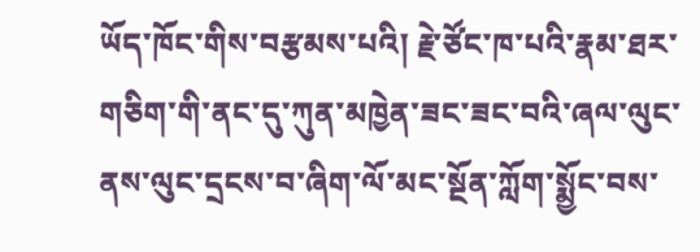ཡོད་ཁོང་གིས་བརྩམས་པའི། རྗེ་ཙོང་ཁ་པའི་རྣམ་ཐར་གཅིག་གི་ནང་དུ་ཀུན་མཁྱེན་ཟང་ཟང་བའི་ཞལ་ལུང་ནས་ལུང་དྲངས་བ་ཞིག་ལོ་མང་སྔོན་ཀློག་སྨྱོང་བས་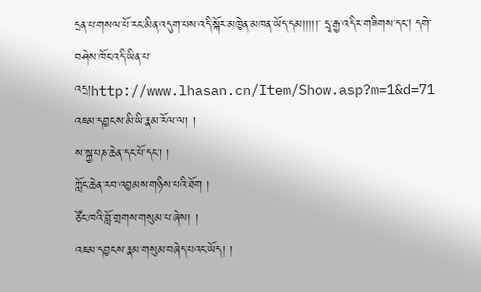དྲན་པ་གསལ་པོ་རང་མིན་འདུག་པས་འདི་སྐོར་མཁྱེན་མཁན་ཡོད་དམ།།།།།་ དྲྭ་རྒྱ་འདིར་གཟིགས་དང། དགེ་བཤེས་ཁོང་འདི་ཡིན་པ་འདྲ།http://www.lhasan.cn/Item/Show.asp?m=1&d=71
འཇམ་དབྱངས་མི་ཡི་རྣམ་རོལ་ལ། །
ས་སྐྱ་པཎ་ཆེན་དང་པོ་དང་། །
ཀློང་ཆེན་རབ་འབྱམས་གཉིས་པའི་ཐོག །
ཙོང་ཁའི་བློ་གྲགས་གསུམ་པ་ཞེས། །
འཇམ་དབྱངས་རྣམ་གསུམ་བཞེད་པའང་ཡོད། །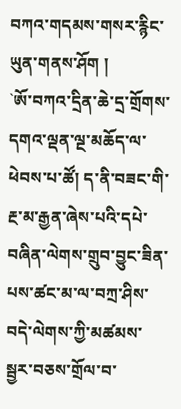བཀའ་གདམས་གསར་རྙིང་ཡུན་གནས་ཤོག །
`ཨོ་བཀའ་དྲིན་ཆེ་དྲ་གྲོགས་དགའ་ལྡན་ལྔ་མཆོད་ལ་ཕེབས་པ་ཚོ། ད་ནི་བཟང་གི་རྔ་མ་རྒྱན་ཞེས་པའི་དཔེ་བཞིན་ལེགས་གྲུབ་བྱུང་ཟིན་པས་ཚང་མ་ལ་བཀྲ་ཤིས་བདེ་ལེགས་ཀྱི་མཚམས་སྦྱར་བཅས་གྲོལ་བ་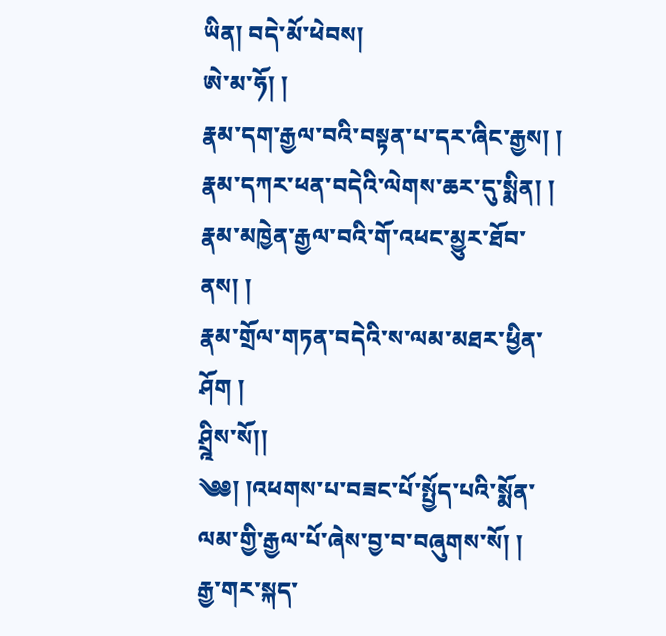ཡིན། བདེ་མོ་ཕེབས།
ཨེ་མ་ཧོ། །
རྣམ་དག་རྒྱལ་བའི་བསྟན་པ་དར་ཞིང་རྒྱས། །
རྣམ་དཀར་ཕན་བདེའི་ལེགས་ཆར་དུ་སྨིན། །
རྣམ་མཁྱེན་རྒྱལ་བའི་གོ་འཕང་མྱུར་ཐོབ་ནས། །
རྣམ་གྲོལ་གཏན་བདེའི་ས་ལམ་མཐར་ཕྱིན་ཤོག །
ཤྲྰིས་སོ།།
༄༅། །འཕགས་པ་བཟང་པོ་སྤྱོད་པའི་སྨོན་ལམ་གྱི་རྒྱལ་པོ་ཞེས་བྱ་བ་བཞུགས་སོ། །
རྒྱ་གར་སྐད་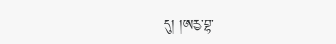དུ། །ཨརྱ་བྷ་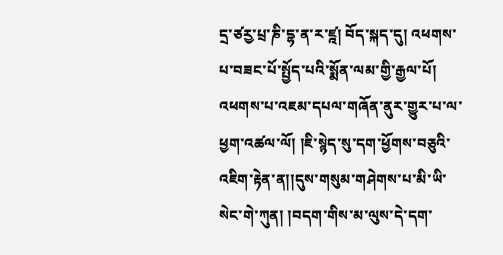དྲ་ཙརྱ་པྲ་ཎི་དྷ་ན་ར་ཛྰ། བོད་སྐད་དུ། འཕགས་པ་བཟང་པོ་སྤྱོད་པའི་སྨོན་ལམ་གྱི་རྒྱལ་པོ། འཕགས་པ་འཇམ་དཔལ་གཞོན་ནུར་གྱུར་པ་ལ་ཕྱག་འཚལ་ལོ། །ཇི་སྙེད་སུ་དག་ཕྱོགས་བཅུའི་འཇིག་རྟེན་ན།།དུས་གསུམ་གཤེགས་པ་མི་ཡི་སེང་གེ་ཀུན། །བདག་གིས་མ་ལུས་དེ་དག་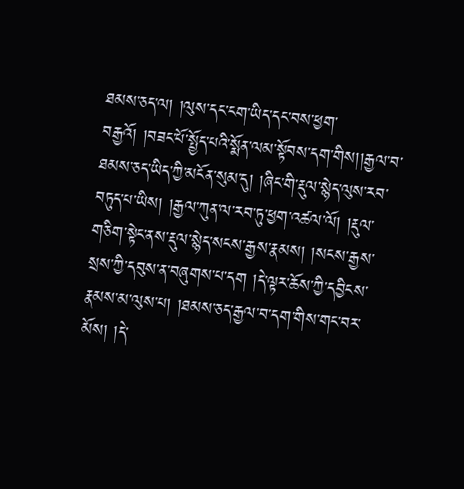ཐམས་ཅད་ལ། །ལུས་དང་ངག་ཡིད་དང་བས་ཕྱག་བརྒྱའོ། །བཟང་པོ་སྤྱོད་པའི་སྨོན་ལམ་སྟོབས་དག་གིས།།རྒྱལ་བ་ཐམས་ཅད་ཡིད་ཀྱི་མངོན་སུམ་དུ། །ཞིང་གི་རྡུལ་སྙེད་ལུས་རབ་བཏུད་པ་ཡིས། །རྒྱལ་ཀུན་ལ་རབ་ཏུ་ཕྱག་འཚལ་ལོ། །རྡུལ་གཅིག་སྟེང་ནས་རྡུལ་སྙེད་སངས་རྒྱས་རྣམས། །སངས་རྒྱས་སྲས་ཀྱི་དབུས་ན་བཞུགས་པ་དག །དེ་ལྟར་ཆོས་ཀྱི་དབྱིངས་རྣམས་མ་ལུས་པ། །ཐམས་ཅད་རྒྱལ་བ་དག་གིས་གང་བར་མོས། །དེ་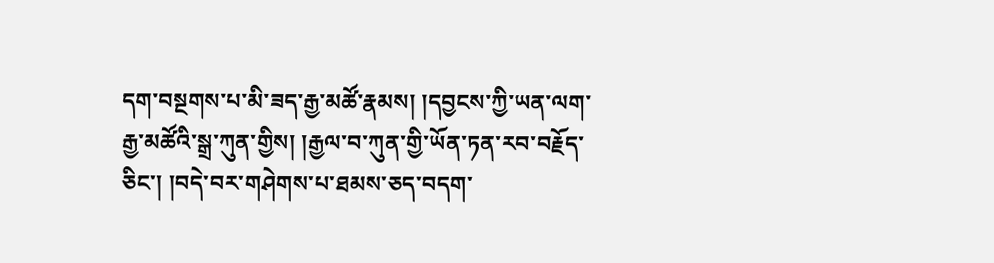དག་བསྔགས་པ་མི་ཟད་རྒྱ་མཚོ་རྣམས། །དབྱངས་ཀྱི་ཡན་ལག་རྒྱ་མཚོའི་སྒྲ་ཀུན་གྱིས། །རྒྱལ་བ་ཀུན་གྱི་ཡོན་ཏན་རབ་བརྗོད་ཅིང་། །བདེ་བར་གཤེགས་པ་ཐམས་ཅད་བདག་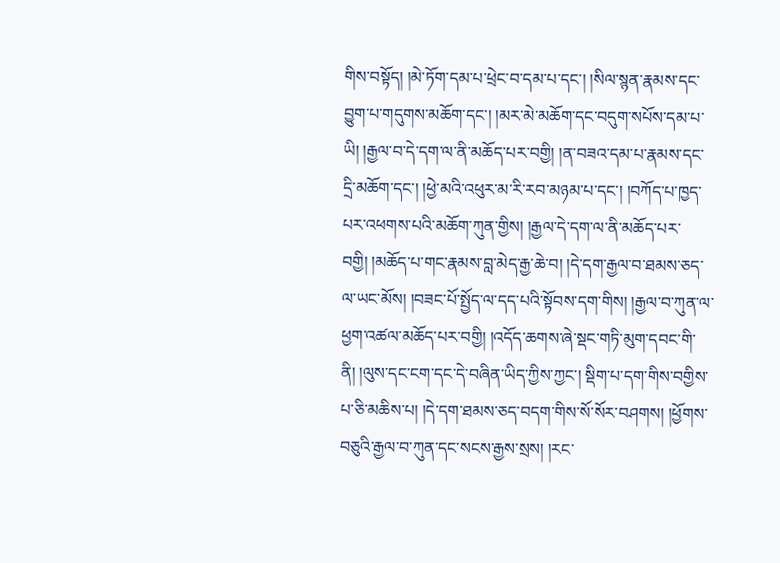གིས་བསྟོད། །མེ་ཏོག་དམ་པ་ཕྲེང་བ་དམ་པ་དང་། །སིལ་སྙན་རྣམས་དང་བྱུག་པ་གདུགས་མཆོག་དང་། །མར་མེ་མཆོག་དང་བདུག་སཔོས་དམ་པ་ཡི། །རྒྱལ་བ་དེ་དག་ལ་ནི་མཆོད་པར་བགྱི། །ན་བཟའ་དམ་པ་རྣམས་དང་དྲི་མཆོག་དང་། །ཕྱེ་མའི་འཕུར་མ་རི་རབ་མཉམ་པ་དང་། །བཀོད་པ་ཁྱད་པར་འཕགས་པའི་མཆོག་ཀུན་གྱིས། །རྒྱལ་དེ་དག་ལ་ནི་མཆོད་པར་བགྱི། །མཆོད་པ་གང་རྣམས་བླ་མེད་རྒྱ་ཆེ་བ། །དེ་དག་རྒྱལ་བ་ཐམས་ཅད་ལ་ཡང་མོས། །བཟང་པོ་སྤྱོད་ལ་དད་པའི་སྟོབས་དག་གིས། །རྒྱལ་བ་ཀུན་ལ་ཕྱག་འཚལ་མཆོད་པར་བགྱི། །འདོད་ཆགས་ཞེ་སྡང་གཏི་མུག་དབང་གི་ནི། །ལུས་དང་ངག་དང་དེ་བཞིན་ཡིད་ཀྱིས་ཀྱང་། སྡིག་པ་དག་གིས་བགྱིས་པ་ཅི་མཆིས་པ། །དེ་དག་ཐམས་ཅད་བདག་གིས་སོ་སོར་བཤགས། །ཕྱོགས་བཅུའི་རྒྱལ་བ་ཀུན་དང་སངས་རྒྱས་སྲས། །རང་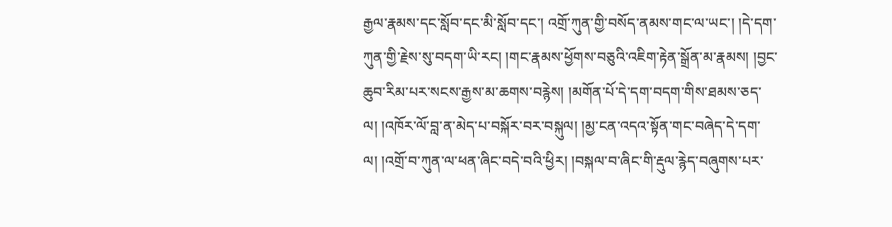རྒྱལ་རྣམས་དང་སློབ་དང་མི་སློབ་དང་། འགྲོ་ཀུན་གྱི་བསོད་ནམས་གང་ལ་ཡང་། །དེ་དག་ཀུན་གྱི་རྗེས་སུ་བདག་ཡི་རང། །གང་རྣམས་ཕྱོགས་བཅུའི་འཇིག་རྟེན་སྒྲོན་མ་རྣམས། །བྱང་ཆུབ་རིམ་པར་སངས་རྒྱས་མ་ཆགས་བརྙེས། །མགོན་པོ་དེ་དག་བདག་གིས་ཐམས་ཅད་ལ། །འཁོར་ལོ་བླ་ན་མེད་པ་བསྐོར་བར་བསྐུལ། །མྱ་ངན་འདའ་སྟོན་གང་བཞེད་དེ་དག་ལ། །འགྲོ་བ་ཀུན་ལ་ཕན་ཞིང་བདེ་བའི་ཕྱིར། །བསྐལ་བ་ཞིང་གི་རྡུལ་རྙེད་བཞུགས་པར་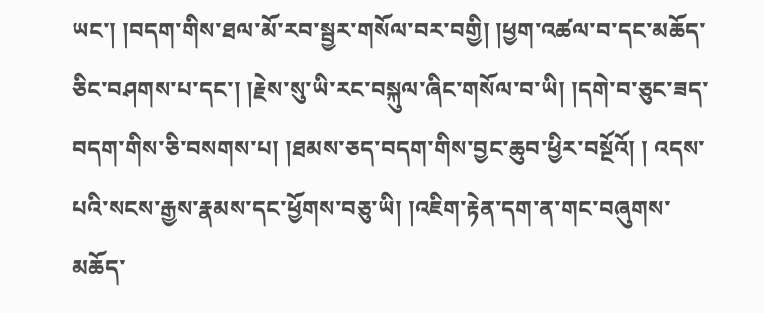ཡང་། །བདག་གིས་ཐལ་མོ་རབ་སྦྱར་གསོལ་བར་བགྱི། །ཕྱག་འཚལ་བ་དང་མཆོད་ཅིང་བཤགས་པ་དང་། །རྗེས་སུ་ཡི་རང་བསྐུལ་ཞིང་གསོལ་བ་ཡི། །དགེ་བ་ཅུང་ཟད་བདག་གིས་ཅི་བསགས་པ། །ཐམས་ཅད་བདག་གིས་བྱང་ཆུབ་ཕྱིར་བསྔོའོ། ། འདས་པའི་སངས་རྒྱས་རྣམས་དང་ཕྱོགས་བཅུ་ཡི། །འཇིག་རྟེན་དག་ན་གང་བཞུགས་མཆོད་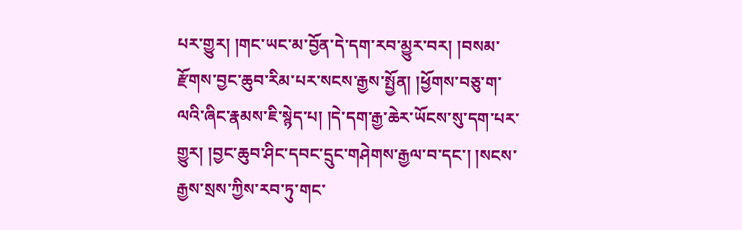པར་གྱུར། །གང་ཡང་མ་བྱོན་དེ་དག་རབ་མྱུར་བར། །བསམ་རྫོགས་བྱང་ཆུབ་རིམ་པར་སངས་རྒྱས་སྤྱོན། །ཕྱོགས་བཅུ་ག་ལའི་ཞིང་རྣམས་ཇི་སྙེད་པ། །དེ་དག་རྒྱ་ཆེར་ཡོངས་སུ་དག་པར་གྱུར། །བྱང་ཆུབ་ཤིང་དབང་དྲུང་གཤེགས་རྒྱལ་བ་དང་། །སངས་རྒྱས་སྲས་ཀྱིས་རབ་ཏུ་གང་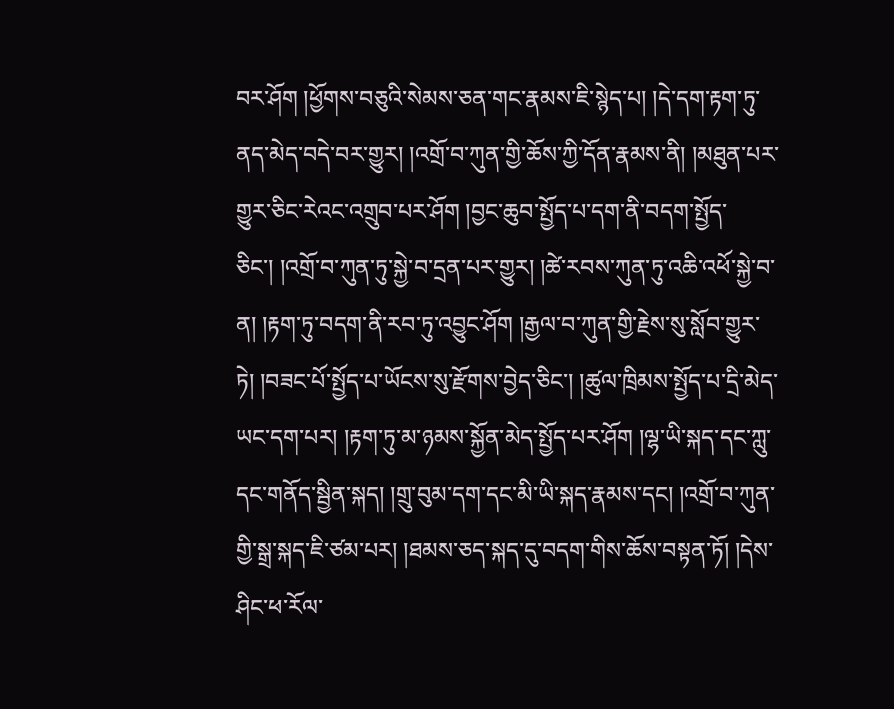བར་ཤོག །ཕྱོགས་བཅུའི་སེམས་ཅན་གང་རྣམས་ཇི་སྙེད་པ། །དེ་དག་རྟག་ཏུ་ནད་མེད་བདེ་བར་གྱུར། །འགྲོ་བ་ཀུན་གྱི་ཆོས་ཀྱི་དོན་རྣམས་ནི། །མཐུན་པར་གྱུར་ཅིང་རེའང་འགྲུབ་པར་ཤོག །བྱང་ཆུབ་སྤྱོད་པ་དག་ནི་བདག་སྤྱོད་ཅིང་། །འགྲོ་བ་ཀུན་ཏུ་སྐྱེ་བ་དྲན་པར་གྱུར། །ཚེ་རབས་ཀུན་ཏུ་འཆི་འཕོ་སྐྱེ་བ་ན། །རྟག་ཏུ་བདག་ནི་རབ་ཏུ་འབྱུང་ཤོག །རྒྱལ་བ་ཀུན་གྱི་རྗེས་སུ་སློབ་གྱུར་ཏེ། །བཟང་པོ་སྤྱོད་པ་ཡོངས་སུ་རྫོགས་བྱེད་ཅིང་། །ཚུལ་ཁྲིམས་སྤྱོད་པ་དྲི་མེད་ཡང་དག་པར། །རྟག་ཏུ་མ་ཉམས་སྐྱོན་མེད་སྤྱོད་པར་ཤོག །ལྷ་ཡི་སྐད་དང་ཀླུ་དང་གནོད་སྦྱིན་སྐད། །གྲུ་བུམ་དག་དང་མི་ཡི་སྐད་རྣམས་དང། །འགྲོ་བ་ཀུན་གྱི་སྒྲ་སྐད་ཇི་ཙམ་པར། །ཐམས་ཅད་སྐད་དུ་བདག་གིས་ཆོས་བསྟན་ཏོ། །དེས་ཤིང་ཕ་རོལ་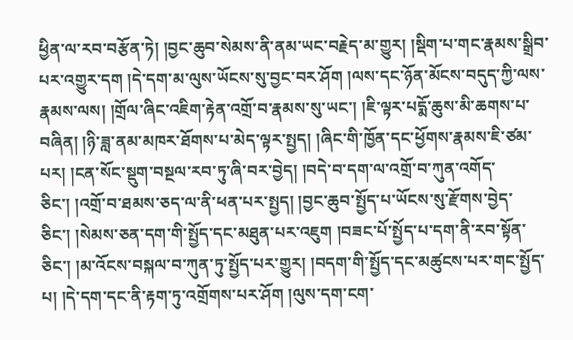ཕྱིན་ལ་རབ་བརྩོན་ཏེ། །བྱང་ཆུབ་སེམས་ནི་ནམ་ཡང་བརྗེད་མ་གྱུར། །སྡིག་པ་གང་རྣམས་སྒྲིབ་པར་འགྱུར་དག །དེ་དག་མ་ལུས་ཡོངས་སུ་བྱང་བར་ཤོག །ལས་དང་ཉོན་མོངས་བདུད་ཀྱི་ལས་རྣམས་ལས། །གྲོལ་ཞིང་འཇིག་རྟེན་འགྲོ་བ་རྣམས་སུ་ཡང་། །ཇི་ལྟར་པདྨོ་ཆུས་མི་ཆགས་པ་བཞིན། །ཉི་ཟླ་ནམ་མཁར་ཐོགས་པ་མེད་ལྟར་སྤྱད། །ཞིང་གི་ཁྱོན་དང་ཕྱོགས་རྣམས་ཇི་ཙམ་པར། །ངན་སོང་སྡུག་བསྔལ་རབ་ཏུ་ཞི་བར་བྱེད། །བདེ་བ་དག་ལ་འགྲོ་བ་ཀུན་འགོད་ཅིང་། །འགྲོ་བ་ཐམས་ཅད་ལ་ནི་ཕན་པར་སྤྱད། །བྱང་ཆུབ་སྤྱོད་པ་ཡོངས་སུ་རྫོགས་བྱེད་ཅིང་། །སེམས་ཅན་དག་གི་སྤྱོད་དང་མཐུན་པར་འཇུག །བཟང་པོ་སྤྱོད་པ་དག་ནི་རབ་སྟོན་ཅིང་། །མ་འོངས་བསྐལ་བ་ཀུན་ཏུ་སྤྱོད་པར་གྱུར། །བདག་གི་སྤྱོད་དང་མཚུངས་པར་གང་སྤྱོད་པ། །དེ་དག་དང་ནི་རྟག་ཏུ་འགྲོགས་པར་ཤོག །ལུས་དག་ངག་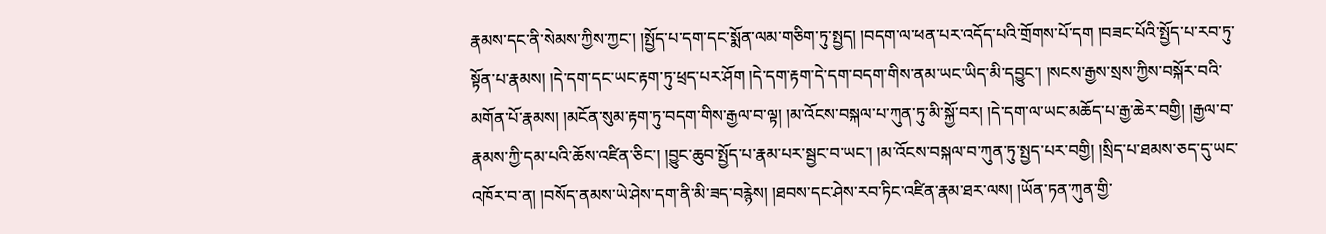རྣམས་དང་ནི་སེམས་ཀྱིས་ཀྱང་། །སྤྱོད་པ་དག་དང་སྨོན་ལམ་གཅིག་ཏུ་སྤྱད། །བདག་ལ་ཕན་པར་འདོད་པའི་གྲོགས་པོ་དག །བཟང་པོའི་སྤྱོད་པ་རབ་ཏུ་སྟོན་པ་རྣམས། །དེ་དག་དང་ཡང་རྟག་ཏུ་ཕྲད་པར་ཤོག །དེ་དག་རྟག་དེ་དག་བདག་གིས་ནམ་ཡང་ཡིད་མི་དབྱུང་། །སངས་རྒྱས་སྲས་ཀྱིས་བསྐོར་བའི་མགོན་པོ་རྣམས། །མངོན་སུམ་རྟག་ཏུ་བདག་གིས་རྒྱལ་བ་ལྟ། །མ་འོངས་བསྐལ་པ་ཀུན་ཏུ་མི་སྐྱོ་བར། །དེ་དག་ལ་ཡང་མཆོད་པ་རྒྱ་ཆེར་བགྱི། །རྒྱལ་བ་རྣམས་ཀྱི་དམ་པའི་ཆོས་འཛིན་ཅིང་། །བྱུང་ཆུབ་སྤྱོད་པ་རྣམ་པར་སྦྱང་བ་ཡང་། །མ་འོངས་བསྐལ་བ་ཀུན་ཏུ་སྤྱད་པར་བགྱི། །སྲིད་པ་ཐམས་ཅད་དུ་ཡང་འཁོར་བ་ན། །བསོད་ནམས་ཡེ་ཤེས་དག་ནི་མི་ཟད་བརྙེས། །ཐབས་དང་ཤེས་རབ་ཏིང་འཛིན་རྣམ་ཐར་ལས། །ཡོན་ཏན་ཀུན་གྱི་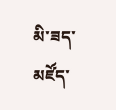མི་ཟད་མཛོད་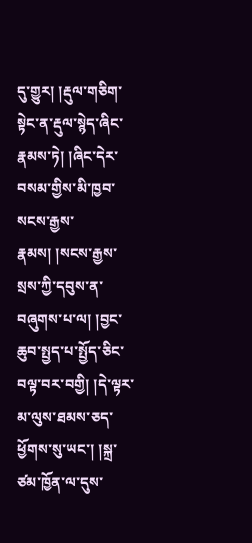དུ་གྱུར། །རྡུལ་གཅིག་སྟེང་ན་རྡུལ་སྙེད་ཞིང་རྣམས་ཏེ། །ཞིང་དེར་བསམ་གྱིས་མི་ཁྱབ་སངས་རྒྱས་རྣམས། །སངས་རྒྱས་སྲས་ཀྱི་དབུས་ན་བཞུགས་པ་ལ། །བྱང་ཆུབ་སྤྱད་པ་སྤྱོད་ཅིང་བལྟ་བར་བགྱི། །དེ་ལྟར་མ་ལུས་ཐམས་ཅད་ཕྱོགས་སུ་ཡང་། །སྐྲ་ཙམ་ཁྱོན་ལ་དུས་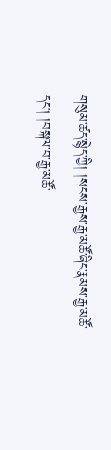གསུམ་ཚད་སྙེད་ཀྱི། །སངས་རྒྱས་རྒྱ་མཚོ་ཞིང་རྣམས་རྒྱ་མཚོ་དང། །བསྐལ་བ་རྒྱ་མཚོ་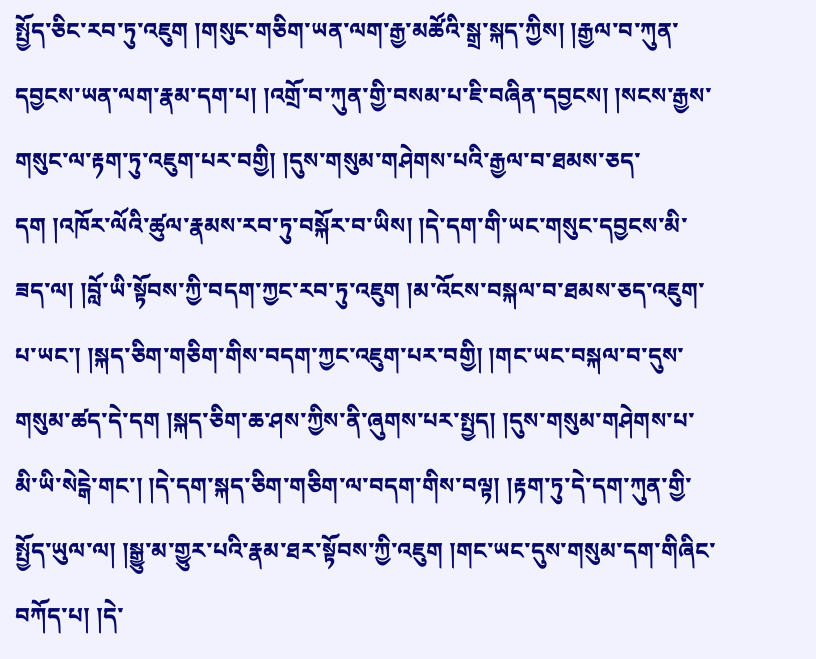སྤྱོད་ཅིང་རབ་ཏུ་འཇུག །གསུང་གཅིག་ཡན་ལག་རྒྱ་མཚོའི་སྒྲ་སྐད་ཀྱིས། །རྒྱལ་བ་ཀུན་དབྱངས་ཡན་ལག་རྣམ་དག་པ། །འགྲོ་བ་ཀུན་གྱི་བསམ་པ་ཇི་བཞིན་དབྱངས། །སངས་རྒྱས་གསུང་ལ་རྟག་ཏུ་འཇུག་པར་བགྱི། །དུས་གསུམ་གཤེགས་པའི་རྒྱལ་བ་ཐམས་ཅད་དག །འཁོར་ལོའི་ཚུལ་རྣམས་རབ་ཏུ་བསྐོར་བ་ཡིས། །དེ་དག་གི་ཡང་གསུང་དབྱངས་མི་ཟད་ལ། །བློ་ཡི་སྟོབས་ཀྱི་བདག་ཀྱང་རབ་ཏུ་འཇུག །མ་འོངས་བསྐལ་བ་ཐམས་ཅད་འཇུག་པ་ཡང་། །སྐད་ཅིག་གཅིག་གིས་བདག་ཀྱང་འཇུག་པར་བགྱི། །གང་ཡང་བསྐལ་བ་དུས་གསུམ་ཚད་དེ་དག །སྐད་ཅིག་ཆ་ཤས་ཀྱིས་ནི་ཞུགས་པར་སྤྱད། །དུས་གསུམ་གཤེགས་པ་མི་ཡི་སེངྒེ་གང་། །དེ་དག་སྐད་ཅིག་གཅིག་ལ་བདག་གིས་བལྟ། །རྟག་ཏུ་དེ་དག་ཀུན་གྱི་སྤྱོད་ཡུལ་ལ། །སྒྱུ་མ་གྱུར་པའི་རྣམ་ཐར་སྟོབས་ཀྱི་འཇུག །གང་ཡང་དུས་གསུམ་དག་གིཞིང་བཀོད་པ། །དེ་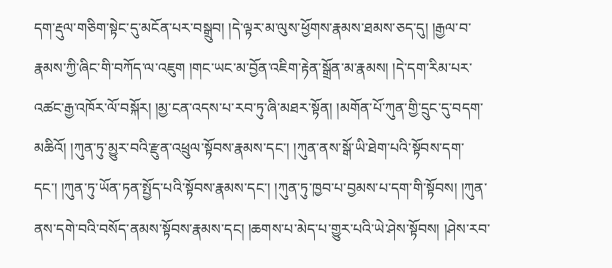དག་རྡུལ་གཅིག་སྟེང་དུ་མངོན་པར་བསྒྲུབ། །དེ་ལྟར་མ་ལུས་ཕྱོགས་རྣམས་ཐམས་ཅད་དུ། །རྒྱལ་བ་རྣམས་ཀྱི་ཞིང་གི་བཀོད་ལ་འཇུག །གང་ཡང་མ་བྱོན་འཇིག་རྟེན་སྒྲོན་མ་རྣམས། །དེ་དག་རིམ་པར་འཚང་རྒྱ་འཁོར་ལོ་བསྐོར། །མྱ་ངན་འདས་པ་རབ་ཏུ་ཞི་མཐར་སྟོན། །མགོན་པོ་ཀུན་གྱི་དྲུང་དུ་བདག་མཆིའོ། །ཀུན་ཏུ་མྱུར་བའི་རྫུན་འཕྲུལ་སྟོབས་རྣམས་དང་། །ཀུན་ནས་སྒོ་ཡི་ཐེག་པའི་སྟོབས་དག་དང་། །ཀུན་ཏུ་ཡོན་ཏན་སྤྱོད་པའི་སྟོབས་རྣམས་དང་། །ཀུན་ཏུ་ཁྱབ་པ་བྱམས་པ་དག་གི་སྟོབས། །ཀུན་ནས་དགེ་བའི་བསོད་ནམས་སྟོབས་རྣམས་དང། །ཆགས་པ་མེད་པ་གྱུར་པའི་ཡེ་ཤེས་སྟོབས། །ཤེས་རབ་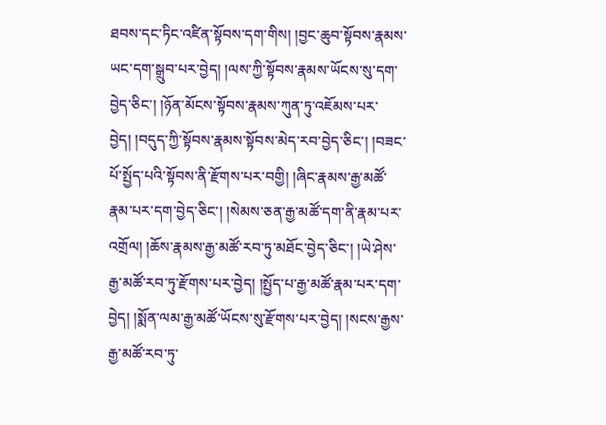ཐབས་དང་ཏིང་འཛིན་སྟོབས་དག་གིས། །བྱང་ཆུབ་སྟོབས་རྣམས་ཡང་དག་སྒྲུབ་པར་བྱེད། །ལས་ཀྱི་སྟོབས་རྣམས་ཡོངས་སུ་དག་བྱེད་ཅིང་། །ཉོན་མོངས་སྟོབས་རྣམས་ཀུན་ཏུ་འཇོམས་པར་བྱེད། །བདུད་ཀྱི་སྟོབས་རྣམས་སྟོབས་མེད་རབ་བྱེད་ཅིང་། །བཟང་པོ་སྤྱོད་པའི་སྟོབས་ནི་རྫོགས་པར་བགྱི། །ཞིང་རྣམས་རྒྱ་མཚོ་རྣམ་པར་དག་བྱེད་ཅིང་། །སེམས་ཅན་རྒྱ་མཚོ་དག་ནི་རྣམ་པར་འགྲོལ། །ཆོས་རྣམས་རྒྱ་མཚོ་རབ་ཏུ་མཐོང་བྱེད་ཅིང་། །ཡེ་ཤེས་རྒྱ་མཚོ་རབ་ཏུ་རྫོགས་པར་བྱེད། །སྤྱོད་པ་རྒྱ་མཚོ་རྣམ་པར་དག་བྱེད། །སྨོན་ལམ་རྒྱ་མཚོ་ཡོངས་སུ་རྫོགས་པར་བྱེད། །སངས་རྒྱས་རྒྱ་མཚོ་རབ་ཏུ་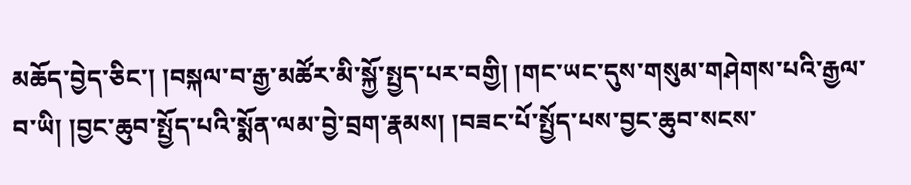མཆོད་བྱེད་ཅིང་། །བསྐལ་བ་རྒྱ་མཚོར་མི་སྐྱོ་སྤྱད་པར་བགྱི། །གང་ཡང་དུས་གསུམ་གཤེགས་པའི་རྒྱལ་བ་ཡི། །བྱང་ཆུབ་སྤྱོད་པའི་སྨོན་ལམ་བྱེ་བྲག་རྣམས། །བཟང་པོ་སྤྱོད་པས་བྱང་ཆུབ་སངས་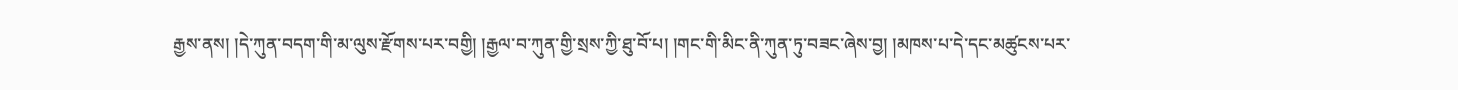རྒྱས་ནས། །དེ་ཀུན་བདག་གི་མ་ལུས་རྫོགས་པར་བགྱི། །རྒྱལ་བ་ཀུན་གྱི་སྲས་ཀྱི་ཐུ་བོ་པ། །གང་གི་མིང་ནི་ཀུན་ཏུ་བཟང་ཞེས་བྱ། །མཁས་པ་དེ་དང་མཚུངས་པར་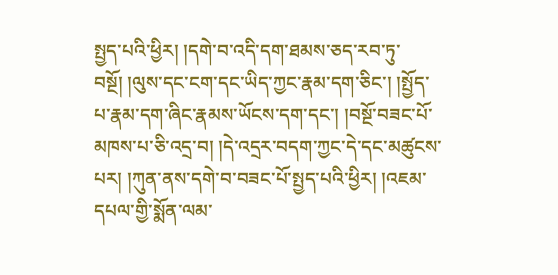སྤྱད་པའི་ཕྱིར། །དགེ་བ་འདི་དག་ཐམས་ཅད་རབ་ཏུ་བསྔོ། །ལུས་དང་ངག་དང་ཡིད་ཀྱང་རྣམ་དག་ཅིང་། །སྤྱོད་པ་རྣམ་དག་ཞིང་རྣམས་ཡོངས་དག་དང་། །བསྔོ་བཟང་པོ་མཁས་པ་ཅི་འདྲ་བ། །དེ་འདྲར་བདག་ཀྱང་དེ་དང་མཚུངས་པར། །ཀུན་ནས་དགེ་བ་བཟང་པོ་སྤྱད་པའི་ཕྱིར། །འཇམ་དཔལ་གྱི་སྨོན་ལམ་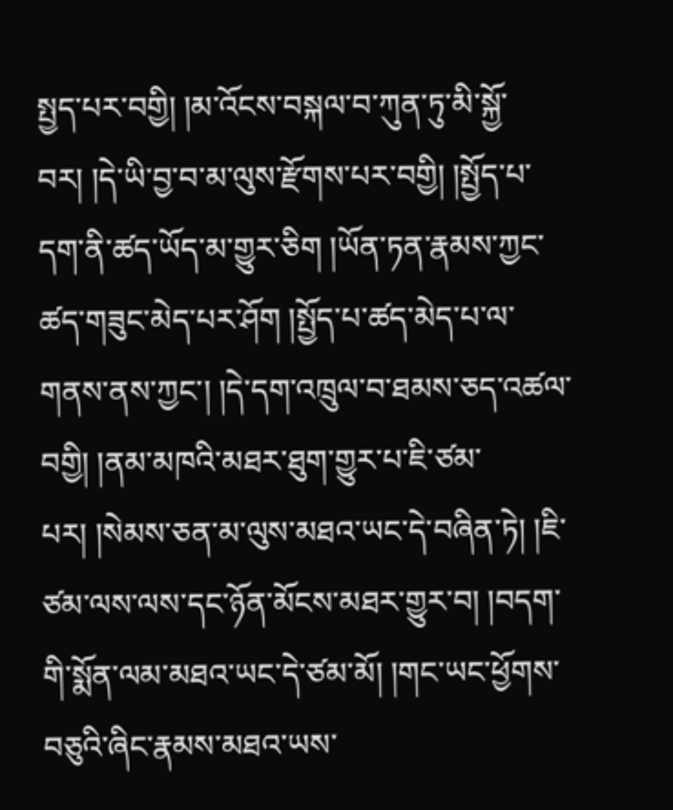སྤྱད་པར་བགྱི། །མ་འོངས་བསྐལ་བ་ཀུན་ཏུ་མི་སྐྱོ་བར། །དེ་ཡི་བྱ་བ་མ་ལུས་རྫོགས་པར་བགྱི། །སྤྱོད་པ་དག་ནི་ཚད་ཡོད་མ་གྱུར་ཅིག །ཡོན་ཏན་རྣམས་ཀྱང་ཚད་གཟུང་མེད་པར་ཤོག །སྤྱོད་པ་ཚད་མེད་པ་ལ་གནས་ནས་ཀྱང་། །དེ་དག་འཁྲུལ་བ་ཐམས་ཅད་འཚལ་བགྱི། །ནམ་མཁའི་མཐར་ཐུག་གྱུར་པ་ཇི་ཙམ་པར། །སེམས་ཅན་མ་ལུས་མཐའ་ཡང་དེ་བཞིན་ཏེ། །ཇི་ཙམ་ལས་ལས་དང་ཉོན་མོངས་མཐར་གྱུར་བ། །བདག་གི་སྨོན་ལམ་མཐའ་ཡང་དེ་ཙམ་མོ། །གང་ཡང་ཕྱོགས་བཅུའི་ཞིང་རྣམས་མཐའ་ཡས་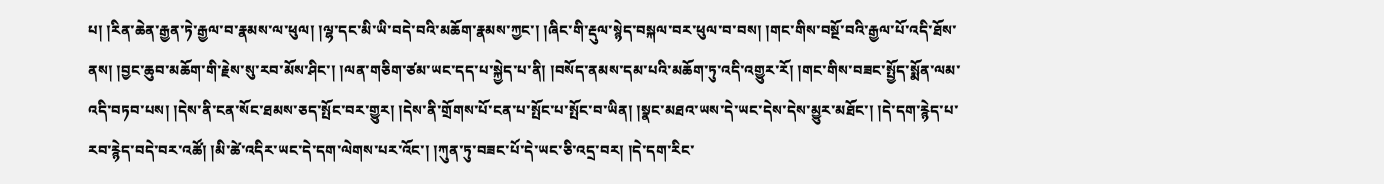པ། །རིན་ཆེན་རྒྱན་ཏེ་རྒྱལ་བ་རྣམས་ལ་ཕུལ། །ལྷ་དང་མི་ཡི་བདེ་བའི་མཆོག་རྣམས་ཀྱང་། །ཞིང་གི་རྡུལ་སྙེད་བསྐལ་བར་ཕུལ་བ་བས། །གང་གིས་བསྔོ་བའི་རྒྱལ་པོ་འདི་ཐོས་ནས། །བྱང་ཆུབ་མཆོག་གི་རྗེས་སུ་རབ་མོས་ཤིང་། །ལན་གཅིག་ཙམ་ཡང་དད་པ་སྐྱེད་པ་ནི། །བསོད་ནམས་དམ་པའི་མཆོག་ཏུ་འདི་འགྱུར་རོ། །གང་གིས་བཟང་སྤྱོད་སྨོན་ལམ་འདི་བཏབ་པས། །དེས་ནི་ངན་སོང་ཐམས་ཅད་སྤོང་བར་གྱུར། །དེས་ནི་གྲོགས་པོ་ངན་པ་སྤོང་པ་སྤོང་བ་ཡིན། །སྣང་མཐའ་ཡས་དེ་ཡང་དེས་དེས་མྱུར་མཐོང་། །དེ་དག་རྙེད་པ་རབ་རྙེད་བདེ་བར་འཚོ། །མི་ཚེ་འདིར་ཡང་དེ་དག་ལེགས་པར་འོང་། །ཀུན་ཏུ་བཟང་པོ་དེ་ཡང་ཅི་འདྲ་བར། །དེ་དག་རིང་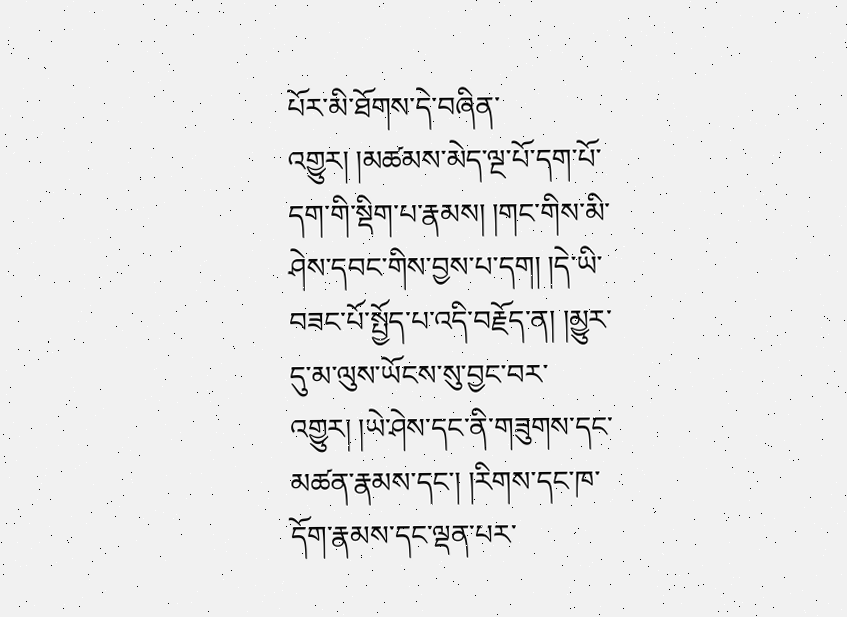པོར་མི་ཐོགས་དེ་བཞིན་འགྱུར། །མཚམས་མེད་ལྔ་པོ་དག་པོ་དག་གི་སྡིག་པ་རྣམས། །གང་གིས་མི་ཤེས་དབང་གིས་བྱས་པ་དག། །དེ་ཡི་བཟང་པོ་སྤྱོད་པ་འདི་བརྗོད་ན། །མྱུར་དུ་མ་ལུས་ཡོངས་སུ་བྱང་བར་འགྱུར། །ཡེ་ཤེས་དང་ནི་གཟུགས་དང་མཚན་རྣམས་དང་། །རིགས་དང་ཁ་དོག་རྣམས་དང་ལྡན་པར་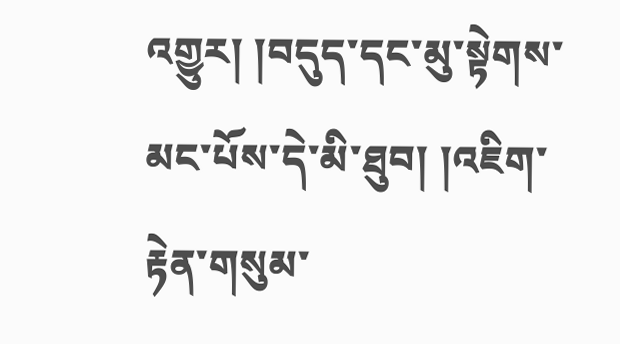འགྱུར། །བདུད་དང་མུ་སྟེགས་མང་པོས་དེ་མི་ཐུབ། །འཇིག་རྟེན་གསུམ་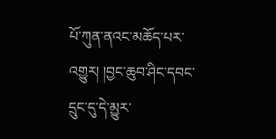པོ་ཀུན་ནའང་མཆོད་པར་འགྱུར། །བྱང་ཆུབ་ཤིང་དབང་དྲུང་དུ་དེ་མྱུར་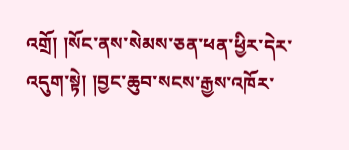འགྲོ། །སོང་ནས་སེམས་ཅན་ཕན་ཕྱིར་དེར་འདུག་སྟེ། །བྱང་ཆུབ་སངས་རྒྱས་འཁོར་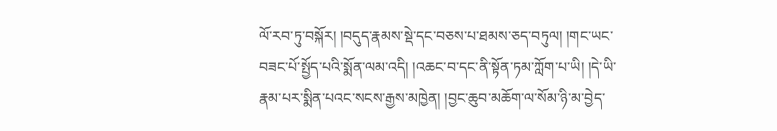ལོ་རབ་ཏུ་བསྐོར། །བདུད་རྣམས་སྡེ་དང་བཅས་པ་ཐམས་ཅད་བཏུལ། །གང་ཡང་བཟང་པོ་སྤྱོད་པའི་སྨོན་ལམ་འདི། །འཆང་བ་དང་ནི་སྟོན་ཏམ་ཀློག་པ་ཡི། །དེ་ཡི་རྣམ་པར་སྨིན་པའང་སངས་རྒྱས་མཁྱེན། །བྱང་ཆུབ་མཆོག་ལ་སོམ་ཉི་མ་བྱེད་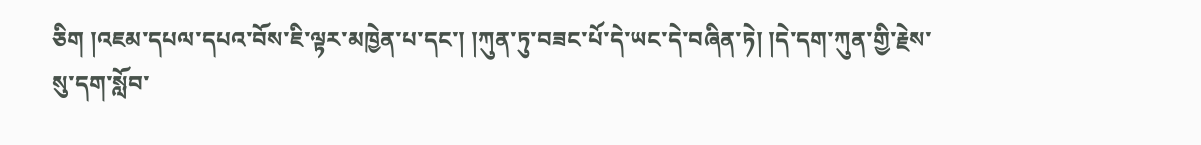ཅིག །འཇམ་དཔལ་དཔའ་བོས་ཇི་ལྟར་མཁྱེན་པ་དང་། །ཀུན་ཏུ་བཟང་པོ་དེ་ཡང་དེ་བཞིན་ཏེ། །དེ་དག་ཀུན་གྱི་རྗེས་སུ་དག་སློབ་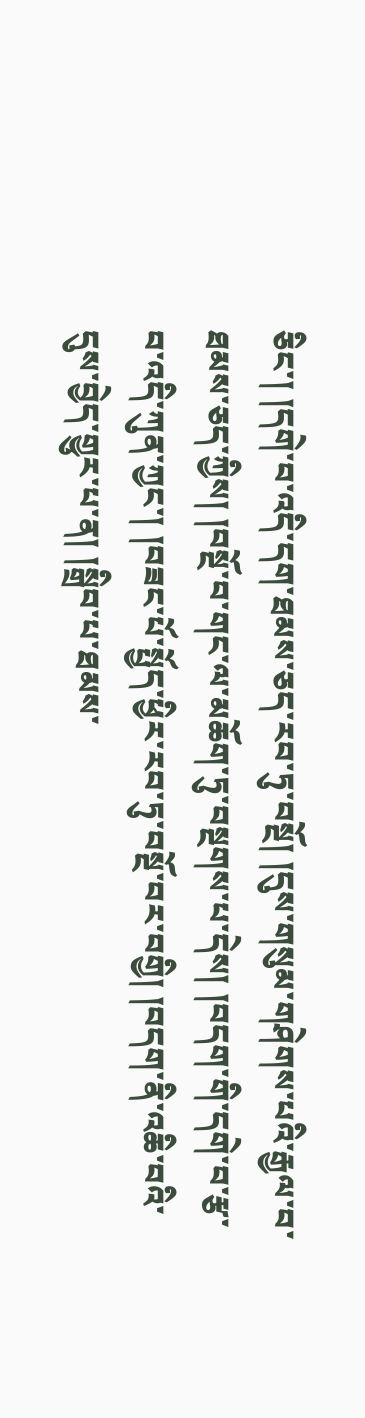ཅིང་། །དགེ་བ་འདི་དག་ཐམས་ཅད་རབ་ཏུ་བསྔོ། །དུས་གསུམ་གཤེགས་པའི་རྒྱལ་བ་ཐམས་ཅད་ཀྱིས། །བསྔོ་བ་གང་ལ་མཆོག་ཏུ་བསྔགས་པ་དེས། །བདག་གི་དགེ་བ་རྩ་བ་འདི་ཀུན་ཀྱང་། །བཟང་པོ་སྤྱོད་ཕྱིར་རབ་ཏུ་བསྔོ་བར་བགྱི། །བདག་ནི་འཆི་བའི་དུས་བྱེད་གྱུར་པ་ན། །སྒྲིབ་པ་ཐམས་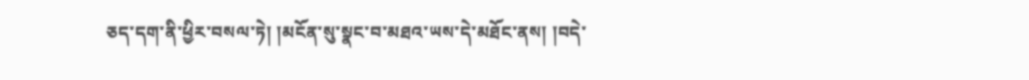ཅད་དག་ནི་ཕྱིར་བསལ་ཏེ། །མངོན་སུ་སྣང་བ་མཐའ་ཡས་དེ་མཐོང་ནས། །བདེ་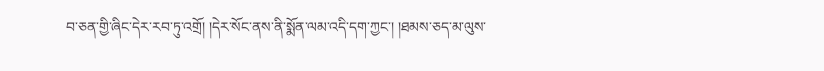བ་ཅན་གྱི་ཞིང་དེར་རབ་ཏུ་འགྲོ། །དེར་སོང་ནས་ནི་སྨོན་ལམ་འདི་དག་ཀྱང་། །ཐམས་ཅད་མ་ལུས་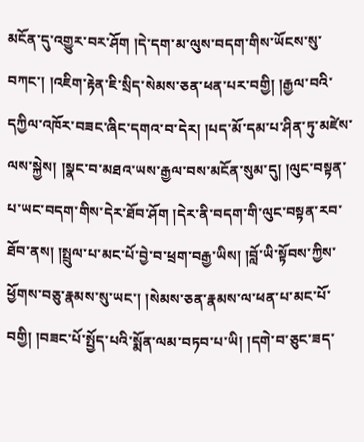མངོན་དུ་འགྱུར་བར་ཤོག །དེ་དག་མ་ལུས་བདག་གིས་ཡོངས་སུ་བཀང་། །འཇིག་རྟེན་ཇི་སྲིད་སེམས་ཅན་ཕན་པར་བགྱི། །རྒྱལ་བའི་དཀྱིལ་འཁོར་བཟང་ཞིང་དགའ་བ་དེར། །པད་མོ་དམ་པ་ཤིན་ཏུ་མཛེས་ལས་སྐྱེས། །སྣང་བ་མཐའ་ཡས་རྒྱལ་བས་མངོན་སུམ་དུ། །ལུང་བསྟན་པ་ཡང་བདག་གིས་དེར་ཐོབ་ཤོག །དེར་ནི་བདག་གི་ལུང་བསྟན་རབ་ཐོབ་ནས། །སྤྲུལ་པ་མང་པོ་བྱེ་བ་ཕྲག་བརྒྱ་ཡིས། །བློ་ཡི་སྟོབས་ཀྱིས་ཕྱོགས་བཅུ་རྣམས་སུ་ཡང་། །སེམས་ཅན་རྣམས་ལ་ཕན་པ་མང་པོ་བགྱི། །བཟང་པོ་སྤྱོད་པའི་སྨོན་ལམ་བཏབ་པ་ཡི། །དགེ་བ་ཅུང་ཟད་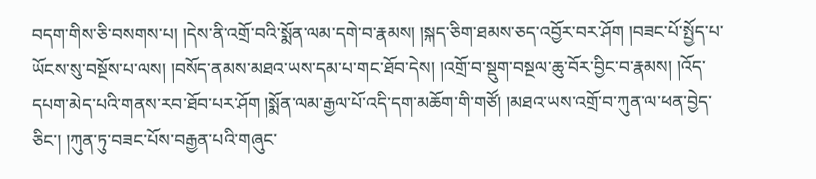བདག་གིས་ཅི་བསགས་པ། །དེས་ནི་འགྲོ་བའི་སྨོན་ལམ་དགེ་བ་རྣམས། །སྐད་ཅིག་ཐམས་ཅད་འབྱོར་བར་ཤོག །བཟང་པོ་སྤྱོད་པ་ཡོངས་སུ་བསྔོས་པ་ལས། །བསོད་ནམས་མཐའ་ཡས་དམ་པ་གང་ཐོབ་དེས། །འགྲོ་བ་སྡུག་བསྔལ་ཆུ་བོར་བྱིང་བ་རྣམས། །འོད་དཔག་མེད་པའི་གནས་རབ་ཐོབ་པར་ཤོག །སྨོན་ལམ་རྒྱལ་པོ་འདི་དག་མཆོག་གི་གཙོ། །མཐའ་ཡས་འགྲོ་བ་ཀུན་ལ་ཕན་བྱེད་ཅིང་། །ཀུན་ཏུ་བཟང་པོས་བརྒྱན་པའི་གཞུང་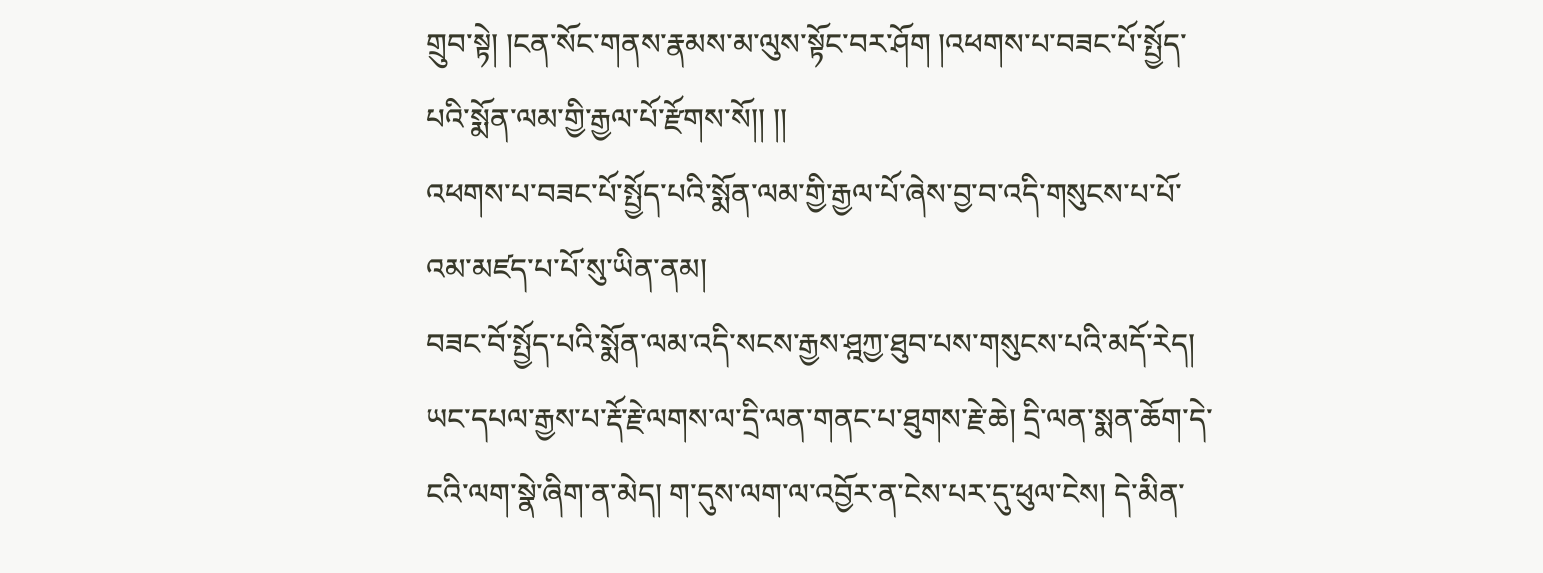གྲུབ་སྟེ། །ངན་སོང་གནས་རྣམས་མ་ལུས་སྟོང་བར་ཤོག །འཕགས་པ་བཟང་པོ་སྤྱོད་པའི་སྨོན་ལམ་གྱི་རྒྱལ་པོ་རྫོགས་སོ།། །།
འཕགས་པ་བཟང་པོ་སྤྱོད་པའི་སྨོན་ལམ་གྱི་རྒྱལ་པོ་ཞེས་བྱ་བ་འདི་གསུངས་པ་པོ་འམ་མཛད་པ་པོ་སུ་ཡིན་ནམ།
བཟང་བོ་སྤྱོད་པའི་སྨོན་ལམ་འདི་སངས་རྒྱས་ཤྰཀྱ་ཐུབ་པས་གསུངས་པའི་མདོ་རེད། ཡང་དཔལ་རྒྱས་པ་རྡོ་རྗེ་ལགས་ལ་དྲི་ལན་གནང་པ་ཐུགས་རྗེ་ཆེ། དྲི་ལན་སྨན་ཆོག་དེ་ངའི་ལག་སྣེ་ཞིག་ན་མེད། ག་དུས་ལག་ལ་འབྱོར་ན་ངེས་པར་དུ་ཕུལ་ངེས། དེ་མིན་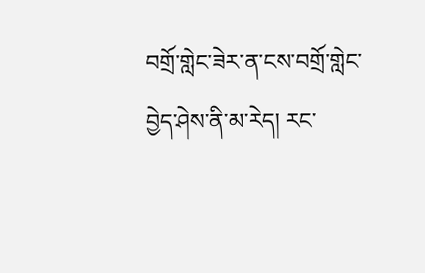བགྲོ་གླེང་ཟེར་ན་ངས་བགྲོ་གླེང་བྱེད་ཤེས་ནི་མ་རེད། རང་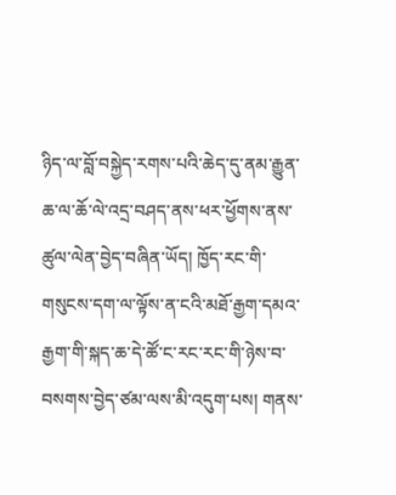ཉིད་ལ་བློ་བསྐྱེད་རགས་པའི་ཆེད་དུ་ནམ་རྒྱུན་ཆ་ལ་ཆོ་ལེ་འདྲ་བཤད་ནས་ཕར་ཕྱོགས་ནས་ཚུལ་ལེན་བྱེད་བཞིན་ཡོད། ཁྱོད་རང་གི་གསུངས་དག་ལ་ལྟོས་ན་ངའི་མཐོ་རྒྱག་དམའ་རྒྱག་གི་སྐད་ཆ་དེ་ཚོ་ང་རང་རང་གི་ཉེས་བ་བསགས་བྱེད་ཙམ་ལས་མི་འདུག་པས། གནས་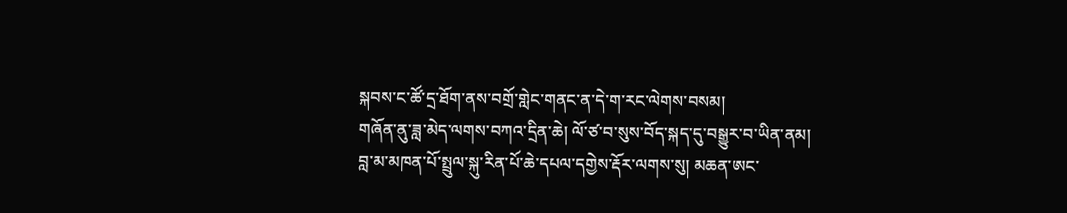སྐབས་ང་ཚོ་དྲ་ཐོག་ནས་བགྲོ་གླེང་གནང་ན་དེ་ག་རང་ལེགས་བསམ།
གཞོན་ནུ་ཟླ་མེད་ལགས་བཀའ་དྲིན་ཆེ། ལོ་ཙ་བ་སུས་བོད་སྐད་དུ་བསྒྱུར་བ་ཡིན་ནམ།
བླ་མ་མཁན་པོ་སྤྲུལ་སྐུ་རིན་པོ་ཆེ་དཔལ་དགྱེས་རྡོར་ལགས་སུ། མཆན་ཨང་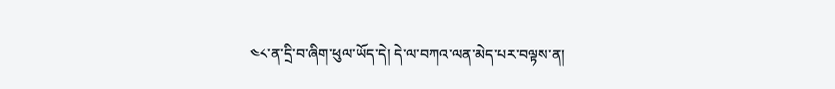༤༨་ན་དྲི་བ་ཞིག་ཕུལ་ཡོད་དེ། དེ་ལ་བཀའ་ལན་མེད་པར་བལྟས་ན།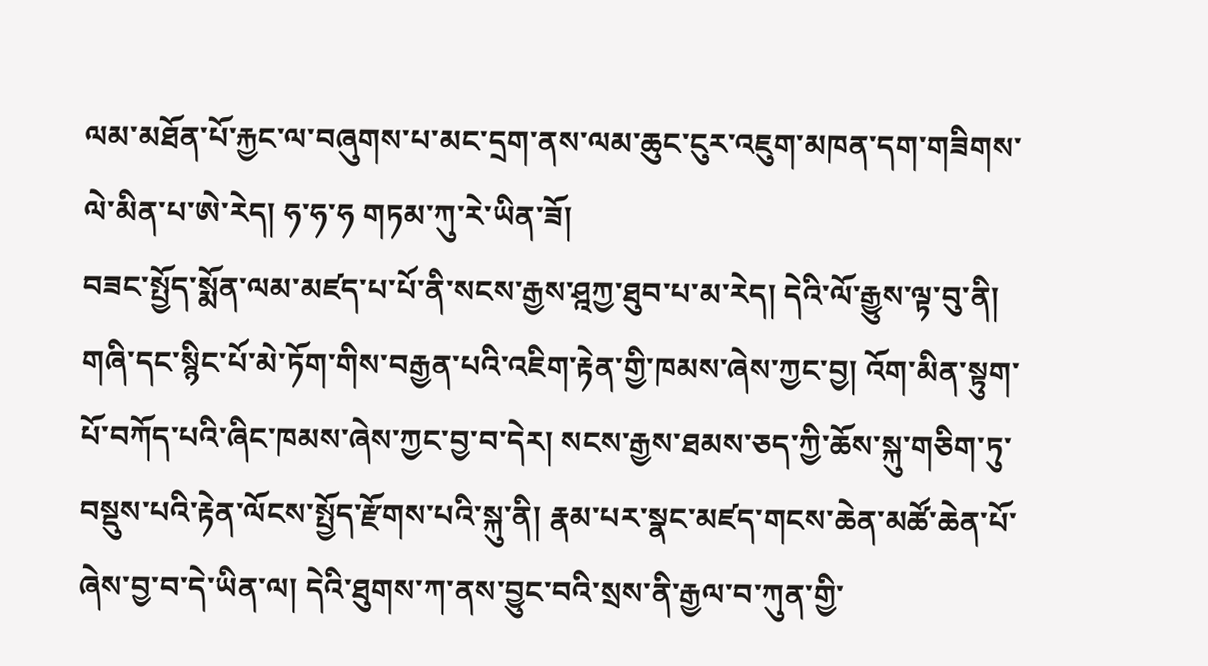ལམ་མཐོན་པོ་རྐྱང་ལ་བཞུགས་པ་མང་དྲག་ནས་ལམ་ཆུང་ངུར་འཇུག་མཁན་དག་གཟིགས་ལེ་མིན་པ་ཨེ་རེད། ཧ་ཧ་ཧ གཏམ་ཀུ་རེ་ཡིན་ཟོ།
བཟང་སྤྱོད་སྨོན་ལམ་མཛད་པ་པོ་ནི་སངས་རྒྱས་ཤྰཀྱ་ཐུབ་པ་མ་རེད། དེའི་ལོ་རྒྱུས་ལྟ་བུ་ནི། གཞི་དང་སྙིང་པོ་མེ་ཏོག་གིས་བརྒྱན་པའི་འཇིག་རྟེན་གྱི་ཁམས་ཞེས་ཀྱང་བྱ། འོག་མིན་སྟུག་པོ་བཀོད་པའི་ཞིང་ཁམས་ཞེས་ཀྱང་བྱ་བ་དེར། སངས་རྒྱས་ཐམས་ཅད་ཀྱི་ཆོས་སྐུ་གཅིག་ཏུ་བསྡུས་པའི་རྟེན་ལོངས་སྤྱོད་རྫོགས་པའི་སྐུ་ནི། རྣམ་པར་སྣང་མཛད་གངས་ཆེན་མཚོ་ཆེན་པོ་ཞེས་བྱ་བ་དེ་ཡིན་ལ། དེའི་ཐུགས་ཀ་ནས་བྱུང་བའི་སྲས་ནི་རྒྱལ་བ་ཀུན་གྱི་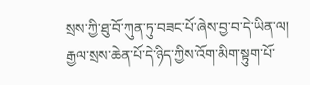སྲས་ཀྱི་ཐུ་བོ་ཀུན་ཏུ་བཟང་པོ་ཞེས་བྱ་བ་དེ་ཡིན་ལ། རྒྱལ་སྲས་ཆེན་པོ་དེ་ཉིད་ཀྱིས་འོག་མིག་སྟུག་པོ་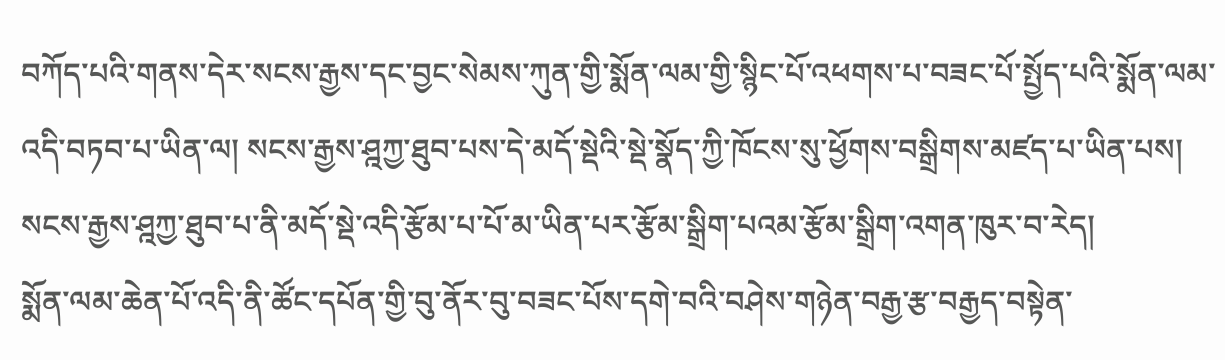བཀོད་པའི་གནས་དེར་སངས་རྒྱས་དང་བྱང་སེམས་ཀུན་གྱི་སྨོན་ལམ་གྱི་སྙིང་པོ་འཕགས་པ་བཟང་པོ་སྤྱོད་པའི་སྨོན་ལམ་འདི་བཏབ་པ་ཡིན་ལ། སངས་རྒྱས་ཤྰཀྱ་ཐུབ་པས་དེ་མདོ་སྡེའི་སྡེ་སྣོད་ཀྱི་ཁོངས་སུ་ཕྱོགས་བསྒྲིགས་མཛད་པ་ཡིན་པས། སངས་རྒྱས་ཤྰཀྱ་ཐུབ་པ་ནི་མདོ་སྡེ་འདི་རྩོམ་པ་པོ་མ་ཡིན་པར་རྩོམ་སྒྲིག་པའམ་རྩོམ་སྒྲིག་འགན་ཁུར་བ་རེད།
སྨོན་ལམ་ཆེན་པོ་འདི་ནི་ཚོང་དཔོན་གྱི་བུ་ནོར་བུ་བཟང་པོས་དགེ་བའི་བཤེས་གཉེན་བརྒྱ་རྩ་བརྒྱད་བསྟེན་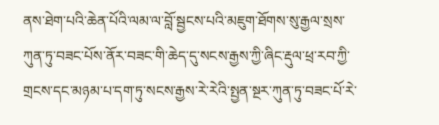ནས་ཐེག་པའི་ཆེན་པོའི་ལམ་ལ་བློ་སྦྱངས་པའི་མཇུག་ཐོགས་སུ་རྒྱལ་སྲས་ཀུན་ཏུ་བཟང་པོས་ནོར་བཟང་གི་ཆེད་དུ་སངས་རྒྱས་ཀྱི་ཞིང་རྡུལ་ཕྲ་རབ་ཀྱི་གྲངས་དང་མཉམ་པ་དག་ཏུ་སངས་རྒྱས་རེ་རེའི་སྤྱན་སྔར་ཀུན་ཏུ་བཟང་པོ་རེ་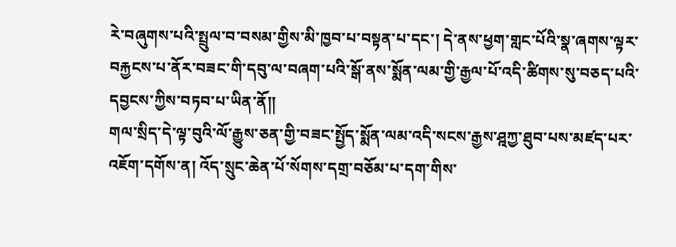རེ་བཞུགས་པའི་སྤྲུལ་བ་བསམ་གྱིས་མི་ཁྱབ་པ་བསྟན་པ་དང་། དེ་ནས་ཕྱག་གླང་པོའི་སྣ་ཞགས་ལྟར་བརྐྱངས་པ་ནོར་བཟང་གི་དབུ་ལ་བཞག་པའི་སྒོ་ནས་སྨོན་ལམ་གྱི་རྒྱལ་པོ་འདི་ཚིགས་སུ་བཅད་པའི་དབྱངས་ཀྱིས་བཏབ་པ་ཡིན་ནོ།།
གལ་སྲིད་དེ་ལྟ་བུའི་ལོ་རྒྱུས་ཅན་གྱི་བཟང་སྤྱོད་སྨོན་ལམ་འདི་སངས་རྒྱས་ཤྰཀྱ་ཐུབ་པས་མཛད་པར་འཇོག་དགོས་ན། འོད་སྲུང་ཆེན་པོ་སོགས་དགྲ་བཅོམ་པ་དག་གིས་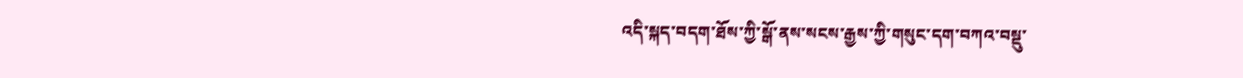འདི་སྐད་བདག་ཐོས་ཀྱི་སྒོ་ནས་སངས་རྒྱས་ཀྱི་གསུང་དག་བཀའ་བསྡུ་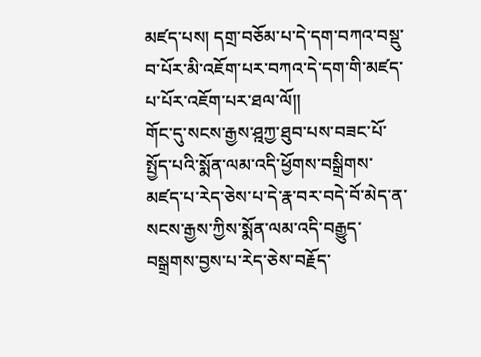མཛད་པས། དགྲ་བཅོམ་པ་དེ་དག་བཀའ་བསྡུ་བ་པོར་མི་འཇོག་པར་བཀའ་དེ་དག་གི་མཛད་པ་པོར་འཇོག་པར་ཐལ་ལོ།།
གོང་དུ་སངས་རྒྱས་ཤྰཀྱ་ཐུབ་པས་བཟང་པོ་སྤྱོད་པའི་སྨོན་ལམ་འདི་ཕྱོགས་བསྒྲིགས་མཛད་པ་རེད་ཅེས་པ་དེ་རྣ་བར་བདེ་བོ་མེད་ན་སངས་རྒྱས་ཀྱིས་སྨོན་ལམ་འདི་བརྒྱུད་བསྒྲགས་བྱས་པ་རེད་ཅེས་བརྗོད་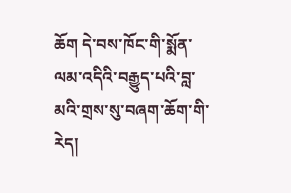ཆོག དེ་བས་ཁོང་གི་སྨོན་ལམ་འདིའི་བརྒྱུད་པའི་བླ་མའི་གྲས་སུ་བཞག་ཆོག་གི་རེད།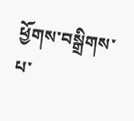ཕྱོགས་བསྒྲིགས་པ་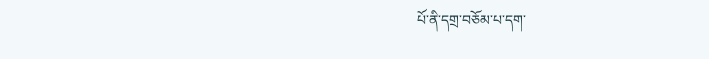པོ་ནི་དགྲ་བཅོམ་པ་དག་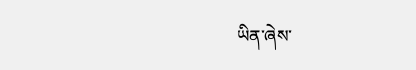ཡིན་ཞེས་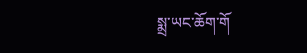སྨྲ་ཡང་ཆོག་གོ